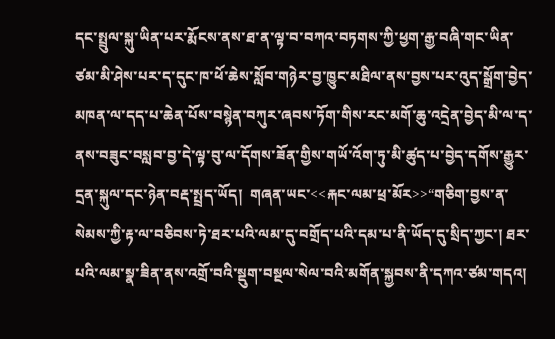དང་སྤྲུལ་སྐུ་ཡིན་པར་རྨོངས་ནས་ཐ་ན་ལྟ་བ་བཀའ་བཏགས་ཀྱི་ཕྱག་རྒྱ་བཞི་གང་ཡིན་ཙམ་མི་ཤེས་པར་ད་དུང་ཁ་ཕོ་ཆེས་སློབ་གཉེར་བྱ་ཁྱུང་མཐིལ་ནས་བྱས་པར་འུད་སྒྲོག་བྱེད་མཁན་ལ་དད་པ་ཆེན་པོས་བསྙེན་བཀུར་ཞབས་ཏོག་གིས་རང་མགོ་ཆུ་འདྲེན་བྱེད་མི་ལ་ད་ནས་བཟུང་བསླབ་བྱ་དེ་ལྟ་བུ་ལ་དོགས་ཟོན་གྱིས་གཡོ་འོག་ཏུ་མི་ཚུད་པ་བྱེད་དགོས་རྒྱུར་དྲན་སྐུལ་དང་ཉེན་བརྡ་སྤྲད་ཡོད།  གཞན་ཡང་<<རྐང་ལམ་ཕྲ་མོར>>“གཅིག་བྱས་ན་སེམས་ཀྱི་རྟ་ལ་བཅིབས་ཏེ་ཐར་པའི་ལམ་དུ་བགྲོད་པའི་དམ་པ་ནི་ཡོད་དུ་སྲིད་ཀྱང་། ཐར་པའི་ལམ་སྣ་ཟིན་ནས་འགྲོ་བའི་སྡུག་བསྔལ་སེལ་བའི་མགོན་སྐྱབས་ནི་དཀའ་ཙམ་གདའ།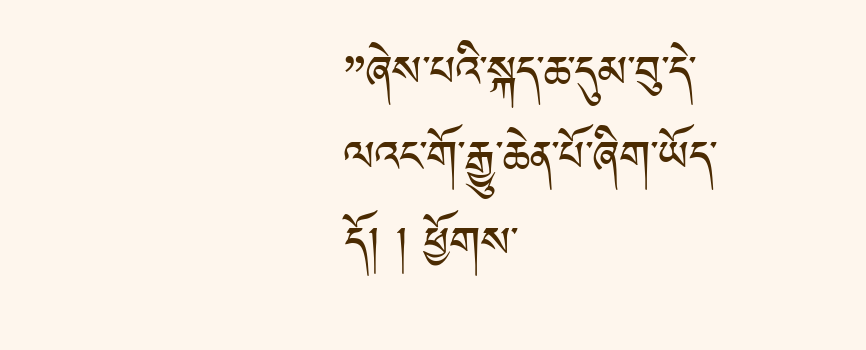”ཞེས་པའི་སྐད་ཆ་དུམ་བུ་དེ་ལའང་གོ་རྒྱུ་ཆེན་པོ་ཞིག་ཡོད་དོ། ། ཕྱོགས་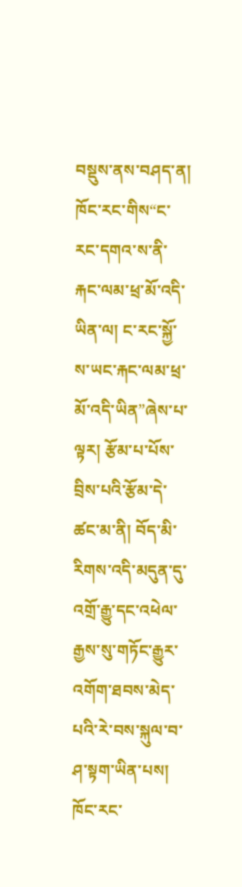བསྡུས་ནས་བཤད་ན།  ཁོང་རང་གིས“ང་རང་དགའ་ས་ནི་རྐང་ལམ་ཕྲ་མོ་འདི་ཡིན་ལ། ང་རང་སྐྱོ་ས་ཡང་རྐང་ལམ་ཕྲ་མོ་འདི་ཡིན”ཞེས་པ་ལྟར། རྩོམ་པ་པོས་བྲིས་པའི་རྩོམ་དེ་ཚང་མ་ནི། བོད་མི་རིགས་འདི་མདུན་དུ་འགྲོ་རྒྱུ་དང་འཕེལ་རྒྱས་སུ་གཏོང་རྒྱུར་འགོག་ཐབས་མེད་པའི་རེ་བས་སྐུལ་བ་ཤ་སྟག་ཡིན་པས། ཁོང་རང་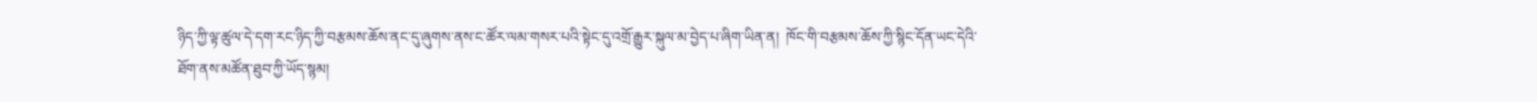ཉིད་ཀྱི་ལྟ་ཚུལ་དེ་དག་རང་ཉིད་ཀྱི་བརྩམས་ཆོས་ནང་དུ་ཞུགས་ནས་ང་ཚོར་ལམ་གསར་པའི་སྟེང་དུ་འགྲོ་རྒྱུར་སྐུལ་མ་བྱེད་པ་ཞིག་ཡིན་ན།  ཁོང་གི་བརྩམས་ཆོས་ཀྱི་སྙིང་དོན་ཡང་དེའི་ཐོག་ནས་མཚོན་ཐུབ་ཀྱི་ཡོད་སྙམ།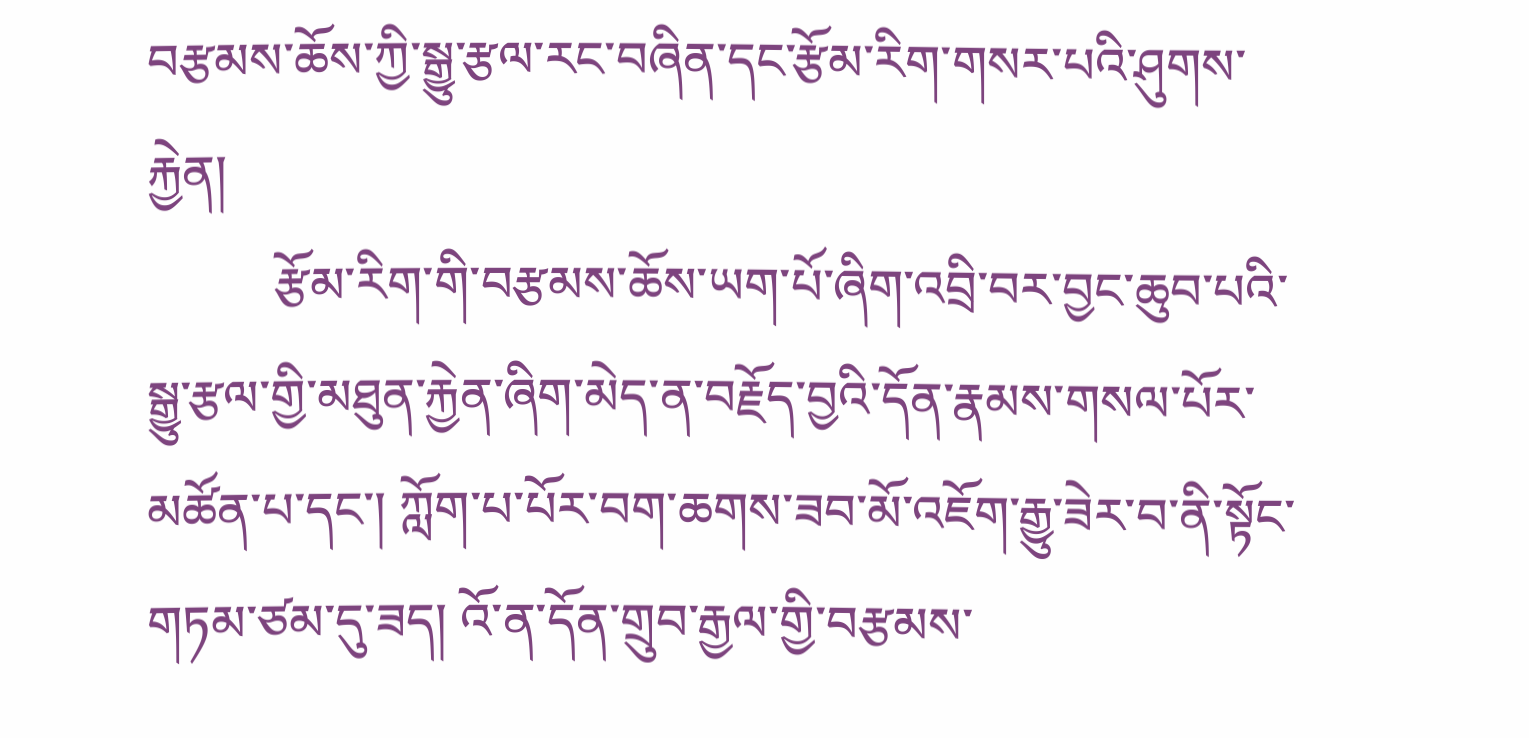བརྩམས་ཆོས་ཀྱི་སྒྱུ་རྩལ་རང་བཞིན་དང་རྩོམ་རིག་གསར་པའི་ཤུགས་རྐྱེན།
          རྩོམ་རིག་གི་བརྩམས་ཆོས་ཡག་པོ་ཞིག་འབྲི་བར་བྱང་ཆུབ་པའི་སྒྱུ་རྩལ་གྱི་མཐུན་རྐྱེན་ཞིག་མེད་ན་བརྗོད་བྱའི་དོན་རྣམས་གསལ་པོར་མཚོན་པ་དང་། ཀློག་པ་པོར་བག་ཆགས་ཟབ་མོ་འཇོག་རྒྱུ་ཟེར་བ་ནི་སྟོང་གཏམ་ཙམ་དུ་ཟད། འོ་ན་དོན་གྲུབ་རྒྱལ་གྱི་བརྩམས་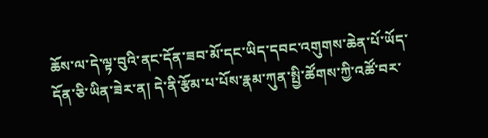ཆོས་ལ་དེ་ལྟ་བུའི་ནང་དོན་ཟབ་མོ་དང་ཡིད་དབང་འགུགས་ཆེན་པོ་ཡོད་དོན་ཅི་ཡིན་ཟེར་ན། དེ་ནི་རྩོམ་པ་པོས་རྣམ་ཀུན་སྤྱི་ཚོགས་ཀྱི་འཚོ་བར་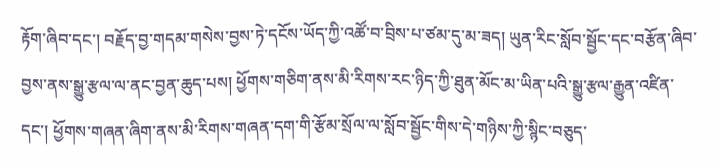རྟོག་ཞིབ་དང་། བརྗོད་བྱ་གདམ་གསེས་བྱས་ཏེ་དངོས་ཡོད་ཀྱི་འཚོ་བ་བྲིས་པ་ཙམ་དུ་མ་ཟད། ཡུན་རིང་སློབ་སྦྱོང་དང་བརྩོན་ཞིབ་བྱས་ནས་སྒྱུ་རྩལ་ལ་ནང་བྱན་ཆུད་པས། ཕྱོགས་གཅིག་ནས་མི་རིགས་རང་ཉིད་ཀྱི་ཐུན་མོང་མ་ཡིན་པའི་སྒྱུ་རྩལ་རྒྱུན་འཛིན་དང་། ཕྱོགས་གཞན་ཞིག་ནས་མི་རིགས་གཞན་དག་གི་རྩོམ་སྲོལ་ལ་སློབ་སྦྱོང་གིས་དེ་གཉིས་ཀྱི་སྙིང་བཅུད་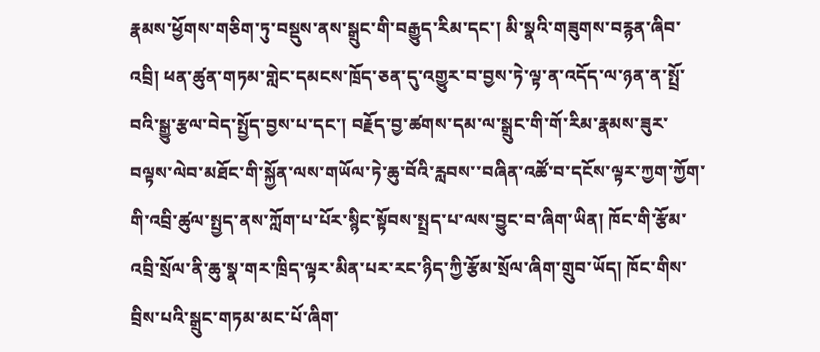རྣམས་ཕྱོགས་གཅིག་ཏུ་བསྡུས་ནས་སྒྲུང་གི་བརྒྱུད་རིམ་དང་། མི་སྣའི་གཟུགས་བརྙན་ཞིབ་འབྲི། ཕན་ཚུན་གཏམ་གླེང་དམངས་ཁྲོད་ཅན་དུ་འགྱུར་བ་བྱས་ཏེ་ལྟ་ན་འདོད་ལ་ཉན་ན་སྤྲོ་བའི་སྒྱུ་རྩལ་བེད་སྤྱོད་བྱས་པ་དང་། བརྗོད་བྱ་ཚགས་དམ་ལ་སྒྲུང་གི་གོ་རིམ་རྣམས་ཟུར་བལྟས་ལེབ་མཐོང་གི་སྐྱོན་ལས་གཡོལ་ཏེ་ཆུ་བོའི་རླབས་་བཞིན་འཚོ་བ་དངོས་ལྟར་ཀྱག་ཀྱོག་གི་འབྲི་ཚུལ་སྤྱད་ནས་ཀློག་པ་པོར་སྙིང་སྟོབས་སྤྲད་པ་ལས་བྱུང་བ་ཞིག་ཡིན། ཁོང་གི་རྩོམ་འབྲི་སྲོལ་ནི་ཆུ་སྣ་གར་ཁྲིད་ལྟར་མིན་པར་རང་ཉིད་ཀྱི་རྩོམ་སྲོལ་ཞིག་གྲུབ་ཡོད། ཁོང་གིས་བྲིས་པའི་སྒྲུང་གཏམ་མང་པོ་ཞིག་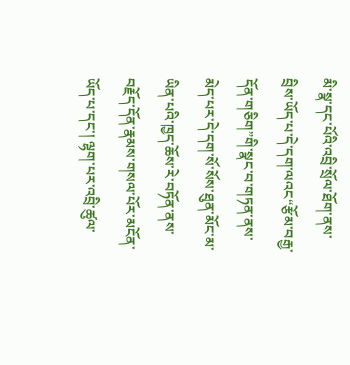མི་སྣ་དང་པོའི་འབྲི་སྲོལ་ཐོག་ནས་བྲིས་ཡོད་པ་དེ་དག་ལའང“རྩོམ་བརྒྱ་དོན་གཅིག”གི་སྣང་བ་གཏན་ནས་མེད་པར་དེ་དག་སོ་སོས་ཐུན་མོང་མ་ཡིན་པའི་ཁྱད་ཆོས་རེ་བཏོན་ནས་བརྗོད་དོན་རྣམས་གསལ་པོར་མངོན་ཡོད་པ་དང་། ལྷག་པར་འབྲི་ཚུལ་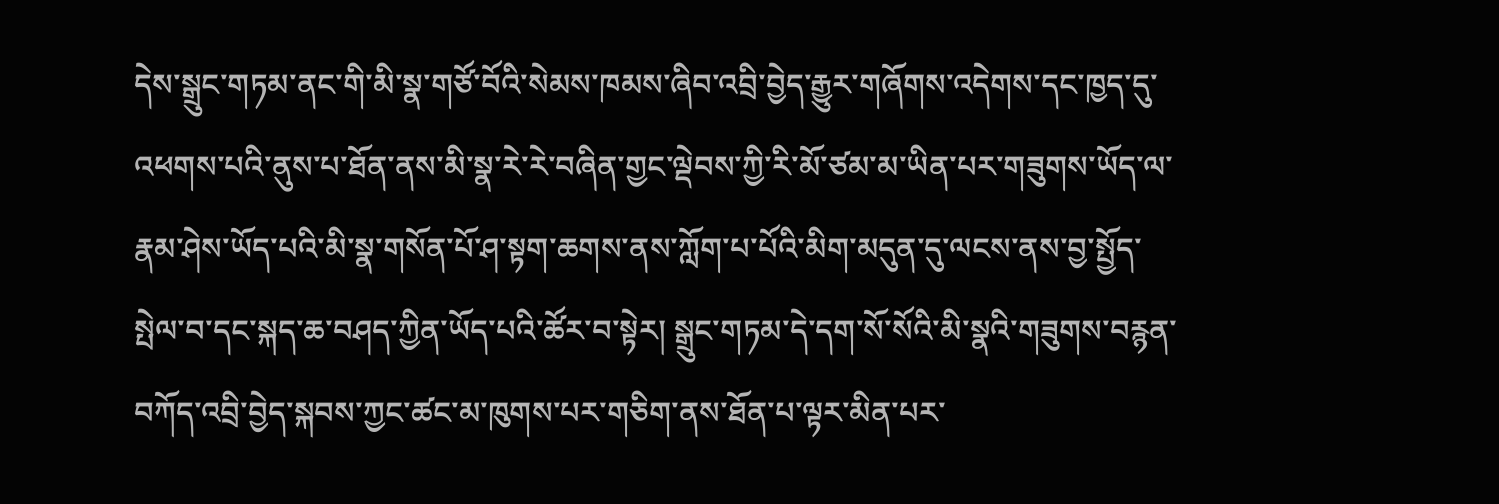དེས་སྒྲུང་གཏམ་ནང་གི་མི་སྣ་གཙོ་བོའི་སེམས་ཁམས་ཞིབ་འབྲི་བྱེད་རྒྱུར་གཞོགས་འདེགས་དང་ཁྱད་དུ་འཕགས་པའི་ནུས་པ་ཐོན་ནས་མི་སྣ་རེ་རེ་བཞིན་གྱང་ལྡེབས་ཀྱི་རི་མོ་ཙམ་མ་ཡིན་པར་གཟུགས་ཡོད་ལ་རྣམ་ཤེས་ཡོད་པའི་མི་སྣ་གསོན་པོ་ཤ་སྟག་ཆགས་ནས་ཀློག་པ་པོའི་མིག་མདུན་དུ་ལངས་ནས་བྱ་སྤྱོད་སྤེལ་བ་དང་སྐད་ཆ་བཤད་ཀྱིན་ཡོད་པའི་ཚོར་བ་སྟེར། སྒྲུང་གཏམ་དེ་དག་སོ་སོའི་མི་སྣའི་གཟུགས་བརྙན་བཀོད་འབྲི་བྱེད་སྐབས་ཀྱང་ཚང་མ་ཁུགས་པར་གཅིག་ནས་ཐོན་པ་ལྟར་མིན་པར་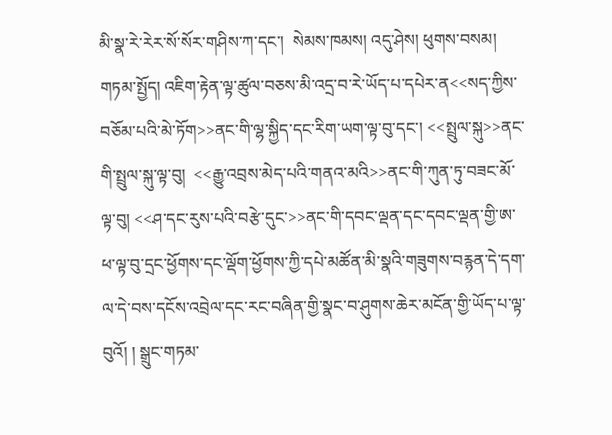མི་སྣ་རེ་རེར་སོ་སོར་གཤིས་ཀ་དང་།  སེམས་ཁམས། འདུ་ཤེས། ཕུགས་བསམ། གཏམ་སྤྱོད། འཇིག་རྟེན་ལྟ་ཚུལ་བཅས་མི་འདྲ་བ་རེ་ཡོད་པ་དཔེར་ན<<སད་ཀྱིས་བཅོམ་པའི་མེ་ཏོག>>ནང་གི་ལྷ་སྐྱིད་དང་རིག་ཡག་ལྟ་བུ་དང་། <<སྤྲུལ་སྐུ>>ནང་གི་སྤྲུལ་སྐུ་ལྟ་བུ།  <<རྒྱུ་འབྲས་མེད་པའི་གནའ་མའི>>ནང་གི་ཀུན་ཏུ་བཟང་མོ་ལྟ་བུ། <<ཤ་དང་རུས་པའི་བརྩེ་དུང་>>ནང་གི་དབང་ལྡན་དང་དབང་ལྡན་གྱི་ཨ་ཕ་ལྟ་བུ་དྲང་ཕྱོགས་དང་ལྡོག་ཕྱོགས་ཀྱི་དཔེ་མཚོན་མི་སྣའི་གཟུགས་བརྙན་དེ་དག་ལ་དེ་བས་དངོས་འབྲེལ་དང་རང་བཞིན་གྱི་སྣང་བ་ཤུགས་ཆེར་མངོན་གྱི་ཡོད་པ་ལྟ་བུའོ། ། སྒྲུང་གཏམ་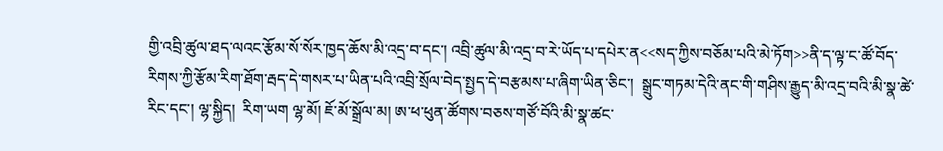གྱི་འབྲི་ཚུལ་ཐད་ལའང་རྩོམ་སོ་སོར་ཁྱད་ཆོས་མི་འདྲ་བ་དང་། འབྲི་ཚུལ་མི་འདྲ་བ་རེ་ཡོད་པ་དཔེར་ན<<སད་ཀྱིས་བཅོམ་པའི་མེ་ཏོག>>ནི་ད་ལྟ་ང་ཚོ་བོད་རིགས་ཀྱི་རྩོམ་རིག་ཐོག་རྦད་དེ་གསར་པ་ཡིན་པའི་འབྲི་སྲོལ་བེད་སྤྱད་དེ་བརྩམས་པ་ཞིག་ཡིན་ཅིང་།  སྒྲུང་གཏམ་དེའི་ནང་གི་གཤིས་རྒྱུད་མི་འདྲ་བའི་མི་སྣ་ཚེ་རིང་དང་། ལྷ་སྐྱིད།  རིག་ཡག ལྷ་མོ། ཇོ་མོ་སྒྲོལ་མ། ཨ་ཕ་ཕུན་ཚོགས་བཅས་གཙོ་བོའི་མི་སྣ་ཚང་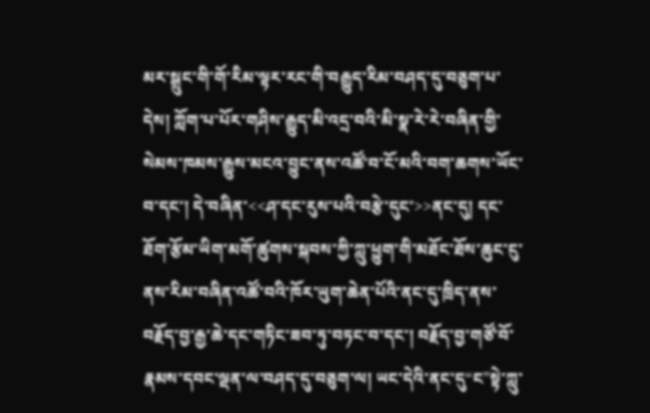མར་སྒྲུང་གི་གོ་རིམ་ལྟར་རང་གི་བརྒྱུད་རིམ་བཤད་དུ་བཅུག་པ་དེས། ཀློག་པ་པོར་གཤིས་རྒྱུད་མི་འདྲ་བའི་མི་སྣ་རེ་རེ་བཞིན་གྱི་སེམས་ཁམས་རྒྱུས་མངའ་བྱུང་ནས་འཚོ་བ་ངོ་མའི་བག་ཆགས་ཡོང་བ་དང་། དེ་བཞིན་<<ཤ་དང་རུས་པའི་བརྩེ་དུང་>>ནང་དུ། དང་ཐོག་རྩོམ་ཡིག་མགོ་ཚུགས་སྐབས་ཀྱི་ཀླུ་ཕྱུག་གི་མཐོང་ཐོས་ཆུང་ངུ་ནས་རིམ་བཞིན་འཚོ་བའི་ཁོར་ཡུག་ཆེན་པོའི་ནང་དུ་ཁྲིད་ནས་བརྗོད་བྱ་རྒྱ་ཆེ་དང་གཏིང་ཟབ་ཏུ་བཏང་བ་དང་། བརྗོད་བྱ་གཙོ་བོ་རྣམས་དབང་ལྡན་ལ་བཤད་དུ་བཅུག་ལ། ཡང་དེའི་ནང་དུ“ང”སྟེ་ཀླུ་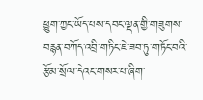ཕྱུག་ཀྱང་ཡོད་པས་དབང་ལྡན་གྱི་གཟུགས་བརྙན་བཀོད་འབྲི་གཏིང་ཇེ་ཟབ་ཏུ་གཏོང་བའི་རྩོམ་སྲོལ་དེའང་གསར་པ་ཞིག་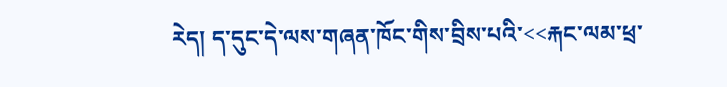རེད། ད་དུང་དེ་ལས་གཞན་ཁོང་གིས་བྲིས་པའི་<<རྐང་ལམ་ཕྲ་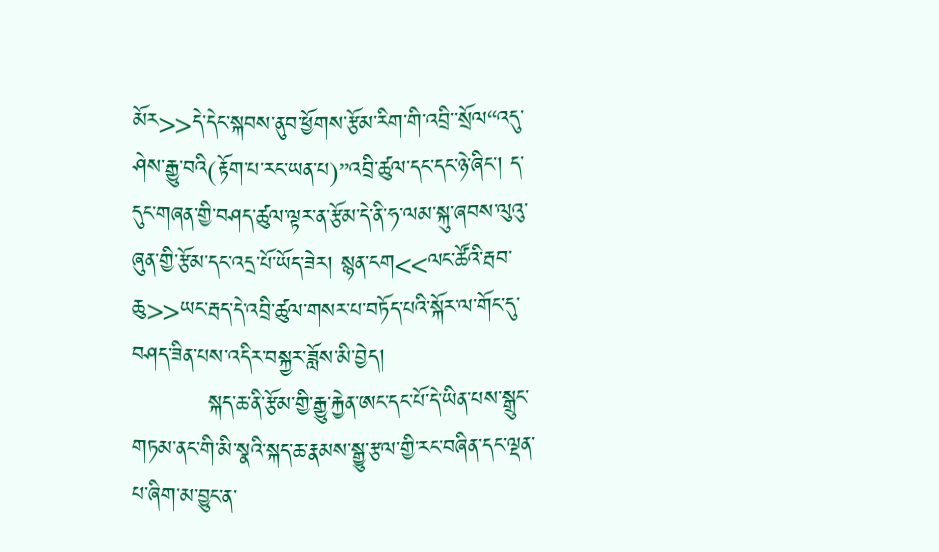མོར>>དེ་དེང་སྐབས་ནུབ་ཕྱོགས་རྩོམ་རིག་གི་འབྲི་་སྲོལ“འདུ་ཤེས་རྒྱུ་བའི(རྟོག་པ་རང་ཡན་པ)”འབྲི་ཚུལ་དང་དང་ཉེ་ཞིང་། ད་དུང་གཞན་གྱི་བཤད་ཚུལ་ལྟར་ན་རྩོམ་དེ་ནི་ཧ་ལམ་སྐུ་ཞབས་ལུའུ་ཞུན་གྱི་རྩོམ་དང་འདྲ་པོ་ཡོད་ཟེར། སྙན་ངག<<ལང་ཚོའི་རྦབ་ཆུ>>ཡང་རྦད་དེ་འབྲི་ཚུལ་གསར་པ་བཏོད་པའི་སྐོར་ལ་གོང་དུ་བཤད་ཟིན་པས་འདིར་བསྐྱར་ཟློས་མི་བྱེད།
          སྐད་ཆ་ནི་རྩོམ་གྱི་རྒྱུ་རྐྱེན་ཨང་དང་པོ་དེ་ཡིན་པས་སྒྲུང་གཏམ་ནང་གི་མི་སྣའི་སྐད་ཆ་རྣམས་སྒྱུ་རྩལ་གྱི་རང་བཞིན་དང་ལྡན་པ་ཞིག་མ་བྱུང་ན་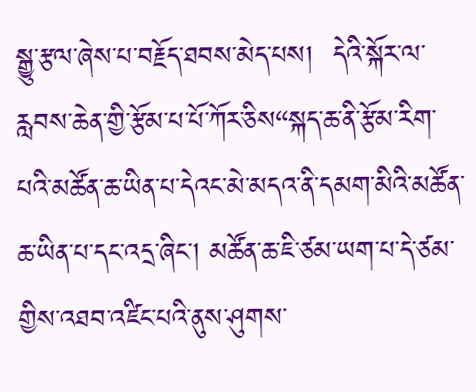སྒྱུ་རྩལ་ཞེས་པ་བརྗོད་ཐབས་མེད་པས།  དེའི་སྐོར་ལ་རླབས་ཆེན་གྱི་རྩོམ་པ་པོ་ཀོར་ཅིས“སྐད་ཆ་ནི་རྩོམ་རིག་པའི་མཚོན་ཆ་ཡིན་པ་དེའང་མེ་མདའ་ནི་དམག་མིའི་མཚོན་ཆ་ཡིན་པ་དང་འདྲ་ཞིང་། མཚོན་ཆ་ཇི་ཙམ་ཡག་པ་དེ་ཙམ་གྱིས་འཐབ་འཛིང་པའི་ནུས་ཤུགས་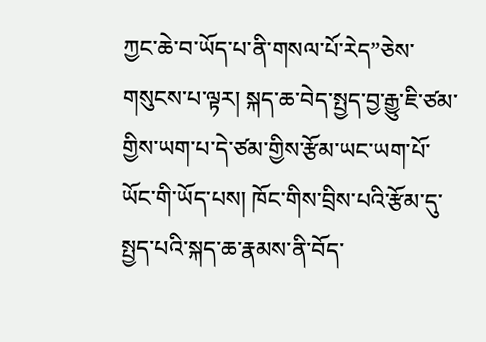ཀྱང་ཆེ་བ་ཡོད་པ་ནི་གསལ་པོ་རེད”ཅེས་གསུངས་པ་ལྟར། སྐད་ཆ་བེད་སྤྱད་བྱ་རྒྱུ་ཇི་ཙམ་གྱིས་ཡག་པ་དེ་ཙམ་གྱིས་རྩོམ་ཡང་ཡག་པོ་ཡོང་གི་ཡོད་པས། ཁོང་གིས་བྲིས་པའི་རྩོམ་དུ་སྤྱད་པའི་སྐད་ཆ་རྣམས་ནི་བོད་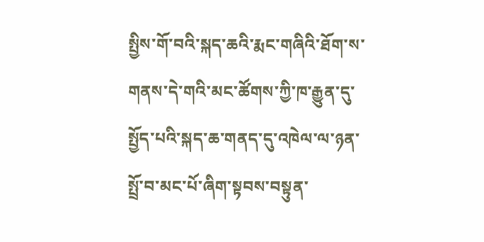སྤྱིས་གོ་བའི་སྐད་ཆའི་རྨང་གཞིའི་ཐོག་ས་གནས་དེ་གའི་མང་ཚོགས་ཀྱི་ཁ་རྒྱུན་དུ་སྤྱོད་པའི་སྐད་ཆ་གནད་དུ་འཁེལ་ལ་ཉན་སྤྲོ་བ་མང་པོ་ཞིག་སྟབས་བསྟུན་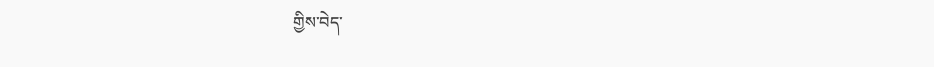གྱིས་བེད་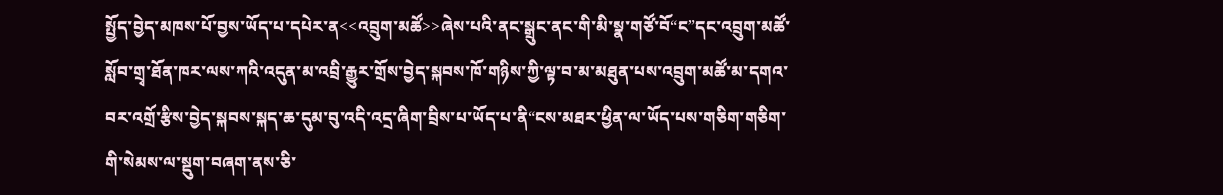སྤྱོད་བྱེད་མཁས་པོ་བྱས་ཡོད་པ་དཔེར་ན<<འབྲུག་མཚོ>>ཞེས་པའི་ནང་སྒྲུང་ནང་གི་མི་སྣ་གཙོ་བོ“ང”དང་འབྲུག་མཚོ་སློབ་གྲྭ་ཐོན་ཁར་ལས་ཀའི་འདུན་མ་འབྲི་རྒྱུར་གྲོས་བྱེད་སྐབས་ཁོ་གཉིས་ཀྱི་ལྟ་བ་མ་མཐུན་པས་འབྲུག་མཚོ་མ་དགའ་བར་འགྲོ་རྩིས་བྱེད་སྐབས་སྐད་ཆ་དུམ་བུ་འདི་འདྲ་ཞིག་བྲིས་པ་ཡོད་པ་ནི“ངས་མཐར་ཕྱིན་ལ་ཡོད་པས་གཅིག་གཅིག་གི་སེམས་ལ་སྡུག་བཞག་ནས་ཅི་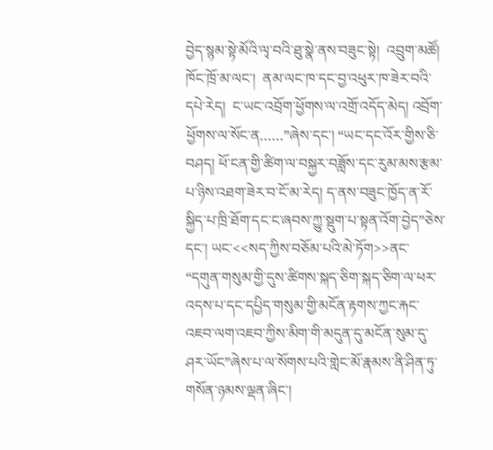བྱེད་སྙམ་སྟེ་མོའི་ལྭ་བའི་ཐུ་སྣེ་ནས་བཟུང་སྟེ།  འབྲུག་མཚོ།  ཁོང་ཁྲོ་མ་ལང་།  ནམ་ལང་ཁ་དང་བྱ་འཕུར་ཁ་ཟེར་བའི་དཔེ་རེད།  ང་ཡང་འབྲོག་ཕྱོགས་ལ་འགྲོ་འདོད་མེད། འབྲོག་ཕྱོགས་ལ་སོང་ན……”ཞེས་དང་། “ཡང་དང་འོར་གྱིས་ཅི་བཤད། ཕོ་ངན་གྱི་ཚིག་ལ་བསྐྱར་བཟློས་དང་རུམ་མས་རྩམ་པ་ཉིས་འཐག་ཟེར་བ་ངོ་མ་རེད། ད་ནས་བཟུང་ཁྱོད་ན་རོ་སྐྱིད་པ་ཁྲི་ཐོག་དང་ང་ཞབས་ཀྱུ་སྡུག་པ་སྟན་འོག་བྱེད”ཅེས་དང་། ཡང་<<སད་ཀྱིས་བཅོམ་པའི་མེ་ཏོག>>ནང་ “དགུན་གསུམ་གྱི་དུས་ཚིགས་སྐད་ཅིག་སྐད་ཅིག་ལ་ཕར་འདས་པ་དང་དཔྱིད་གསུམ་གྱི་མངོན་རྟགས་ཀྱང་རྐང་འཇབ་ལག་འཇབ་ཀྱིས་མིག་གི་མདུན་དུ་མངོན་སུམ་དུ་ཤར་ཡོང”ཞེས་པ་ལ་སོགས་པའི་གླེང་མོ་རྣམས་ནི་ཤིན་ཏུ་གསོན་ཉམས་ལྡན་ཞིང་།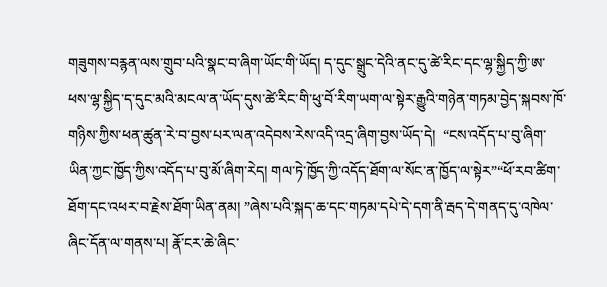གཟུགས་བརྙན་ལས་གྲུབ་པའི་སྣང་བ་ཞིག་ཡོང་གི་ཡོད། ད་དུང་སྒྲུང་དེའི་ནང་དུ་ཚེ་རིང་དང་ལྷ་སྐྱིད་ཀྱི་ཨ་ཕས་ལྷ་སྐྱིད་ད་དུང་མའི་མངལ་ན་ཡོད་དུས་ཚེ་རིང་གི་ཕུ་བོ་རིག་ཡག་ལ་སྟེར་རྒྱུའི་གཉེན་གཏམ་བྱེད་སྐབས་ཁོ་གཉིས་ཀྱིས་ཕན་ཚུན་རེ་བ་བྱས་པར་ལན་འདེབས་རེས་འདི་འདྲ་ཞིག་བྱས་ཡོད་དེ།  “ངས་འདོད་པ་བུ་ཞིག་ཡིན་ཀྱང་ཁྱོད་ཀྱིས་འདོད་པ་བུ་མོ་ཞིག་རེད། གལ་ཏེ་ཁྱོད་ཀྱི་འདོད་ཐོག་ལ་སོང་ན་ཁྱོད་ལ་སྟེར”“ཕོ་རབ་ཚིག་ཐོག་དང་འཕར་བ་རྗེས་ཐོག་ཡིན་ནམ། ”ཞེས་པའི་སྐད་ཆ་དང་གཏམ་དཔེ་དེ་དག་ནི་རྦད་དེ་གནད་དུ་འཁེལ་ཞིང་དོན་ལ་གནས་པ། རྣོ་ངར་ཆེ་ཞིང་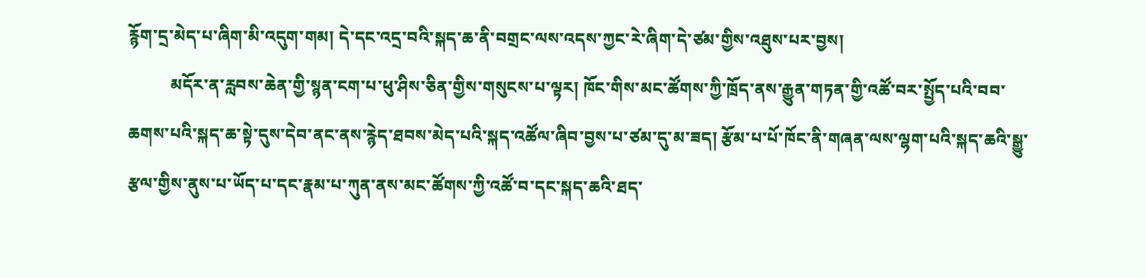རྙོག་དྲ་མེད་པ་ཞིག་མི་འདུག་གམ། དེ་དང་འདྲ་བའི་སྐད་ཆ་ནི་བགྲང་ལས་འདས་ཀྱང་རེ་ཞིག་དེ་ཙམ་གྱིས་འཐུས་པར་བྱས།
          མདོར་ན་རླབས་ཆེན་གྱི་སྙན་ངག་པ་ཕུ་ཤིས་ཅིན་གྱིས་གསུངས་པ་ལྟར། ཁོང་གིས་མང་ཚོགས་ཀྱི་ཁྲོད་ནས་རྒྱུན་གཏན་གྱི་འཚོ་བར་སྤྱོད་པའི་བབ་ཆགས་པའི་སྐད་ཆ་སྟེ་དུས་དེབ་ནང་ནས་རྙེད་ཐབས་མེད་པའི་སྐད་འཚོལ་ཞིབ་བྱས་པ་ཙམ་དུ་མ་ཟད། རྩོམ་པ་པོ་ཁོང་ནི་གཞན་ལས་ལྷག་པའི་སྐད་ཆའི་སྒྱུ་རྩལ་གྱིས་ནུས་པ་ཡོད་པ་དང་རྣམ་པ་ཀུན་ནས་མང་ཚོགས་ཀྱི་འཚོ་བ་དང་སྐད་ཆའི་ཐད་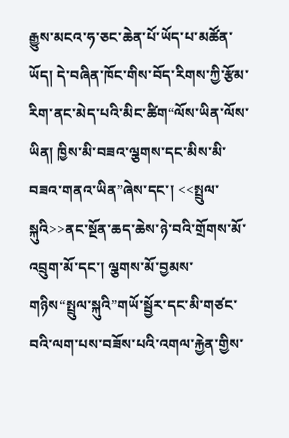རྒྱུས་མངའ་ཧ་ཅང་ཆེན་པོ་ཡོད་པ་མཚོན་ཡོད། དེ་བཞིན་ཁོང་གིས་བོད་རིགས་ཀྱི་རྩོམ་རིག་ནང་མེད་པའི་མིང་ཚིག“ལོས་ཡིན་ལོས་ཡིན། ཁྱིས་མི་བཟའ་ལྕགས་དང་མིས་མི་བཟའ་གནའ་ཡིན”ཞེས་དང་། <<སྤྲུལ་སྐུའི>>ནང་སྔོན་ཆད་ཆེས་ཉེ་བའི་གྲོགས་མོ་འབྲུག་མོ་དང་། ལྕགས་མོ་བྱམས་གཉིས“སྤྲུལ་སྐུའི”གཡོ་སྦྱོར་དང་མི་གཙང་བའི་ལག་པས་བཟོས་པའི་འགལ་རྐྱེན་གྱིས་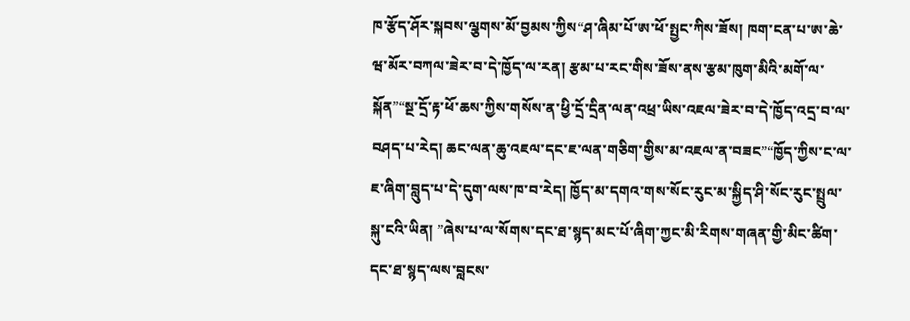ཁ་རྩོད་ཤོར་སྐབས་ལྕགས་མོ་བྱམས་ཀྱིས“ཤ་ཞིམ་པོ་ཨ་ཕོ་སྤྱང་ཀིས་ཟོས། ཁག་ངན་པ་ཨ་ཆེ་ཝ་མོར་བཀལ་ཟེར་བ་དེ་ཁྱོད་ལ་རན། རྩམ་པ་རང་གིས་ཟོས་ནས་རྩམ་ཁུག་མིའི་མགོ་ལ་སྐོན”“སྔ་དྲོ་རྟ་ཕོ་ཆས་ཀྱིས་གསོས་ན་ཕྱི་དྲོ་དྲིན་ལན་འཕྲ་ཡིས་འཇལ་ཟེར་བ་དེ་ཁྱོད་འདྲ་བ་ལ་བཤད་པ་རེད། ཆང་ལན་ཆུ་འཇལ་དང་ཇ་ལན་གཅིག་གྱིས་མ་འཇལ་ན་བཟང”“ཁྱོད་ཀྱིས་ང་ལ་ཇ་ཞིག་བླུད་པ་དེ་དུག་ལས་ཁ་བ་རེད། ཁྱོད་མ་དགའ་གས་སོང་རུང་མ་སྐྱིད་ཤི་སོང་རུང་སྤྲུལ་སྐུ་ངའི་ཡིན། ”ཞེས་པ་ལ་སོགས་དང་ཐ་སྙད་མང་པོ་ཞིག་ཀྱང་མི་རིགས་གཞན་གྱི་མིང་ཚིག་དང་ཐ་སྙད་ལས་བླངས་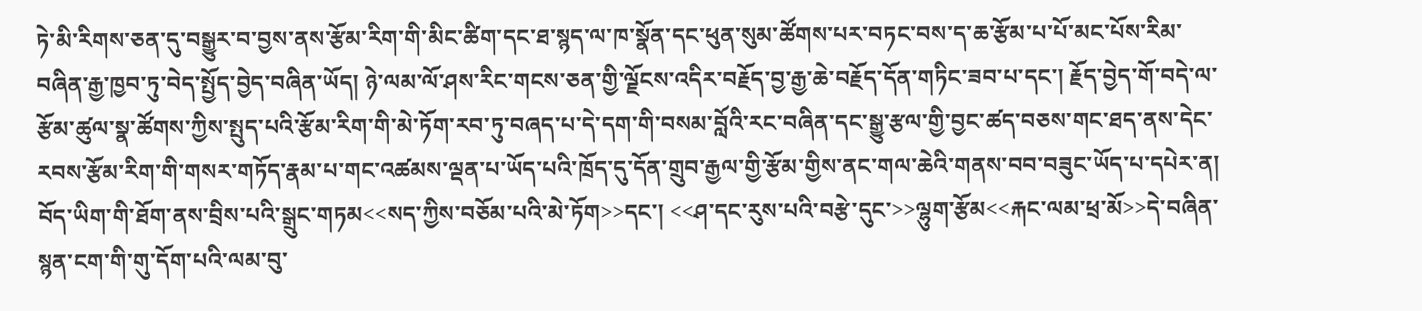ཏེ་མི་རིགས་ཅན་དུ་བསྒྱུར་བ་བྱས་ནས་རྩོམ་རིག་གི་མིང་ཚིག་དང་ཐ་སྙད་ལ་ཁ་སྣོན་དང་ཕུན་སུམ་ཚོགས་པར་བཏང་བས་ད་ཆ་རྩོམ་པ་པོ་མང་པོས་རིམ་བཞིན་རྒྱ་ཁྱབ་ཏུ་བེད་སྤྱོད་བྱེད་བཞིན་ཡོད། ཉེ་ལམ་ལོ་ཤས་རིང་གངས་ཅན་གྱི་ལྗོངས་འདིར་བརྗོད་བྱ་རྒྱ་ཆེ་བརྗོད་དོན་གཏིང་ཟབ་པ་དང་། རྗོད་བྱེད་གོ་བདེ་ལ་རྩོམ་ཚུལ་སྣ་ཚོགས་ཀྱིས་སྤུད་པའི་རྩོམ་རིག་གི་མེ་ཏོག་རབ་ཏུ་བཞད་པ་དེ་དག་གི་བསམ་བློའི་རང་བཞིན་དང་སྒྱུ་རྩལ་གྱི་བྱང་ཚད་བཅས་གང་ཐད་ནས་དེང་རབས་རྩོམ་རིག་གི་གསར་གཏོད་རྣམ་པ་གང་འཚམས་ལྡན་པ་ཡོད་པའི་ཁྲོད་དུ་དོན་གྲུབ་རྒྱལ་གྱི་རྩོམ་གྱིས་ནང་གལ་ཆེའི་གནས་བབ་བཟུང་ཡོད་པ་དཔེར་ན། བོད་ཡིག་གི་ཐོག་ནས་བྲིས་པའི་སྒྲུང་གཏམ<<སད་ཀྱིས་བཅོམ་པའི་མེ་ཏོག>>དང་། <<ཤ་དང་རུས་པའི་བརྩེ་དུང་>>ལྷུག་རྩོམ<<རྐང་ལམ་ཕྲ་མོ>>དེ་བཞིན་སྙན་ངག་གི་གུ་དོག་པའི་ལམ་བུ་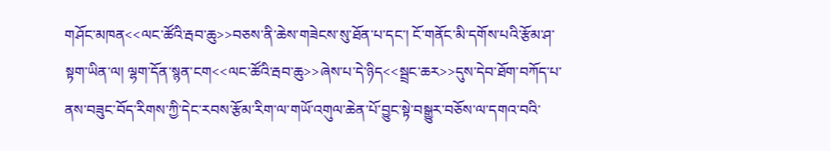གཤོང་མཁན<<ལང་ཚོའི་རྦབ་ཆུ>>བཅས་ནི་ཆེས་གཟེངས་སུ་ཐོན་པ་དང་། ངོ་གནོང་མི་དགོས་པའི་རྩོམ་ཤ་སྟག་ཡིན་ལ། ལྷག་དོན་སྙན་ངག<<ལང་ཚོའི་རྦབ་ཆུ>>ཞེས་པ་དེ་ཉིད<<སྦྲང་ཆར>>དུས་དེབ་ཐོག་བཀོད་པ་ནས་བཟུང་བོད་རིགས་ཀྱི་དེང་རབས་རྩོམ་རིག་ལ་གཡོ་འགུལ་ཆེན་པོ་བྱུང་སྟེ་བསྒྱུར་བཅོས་ལ་དགའ་བའི་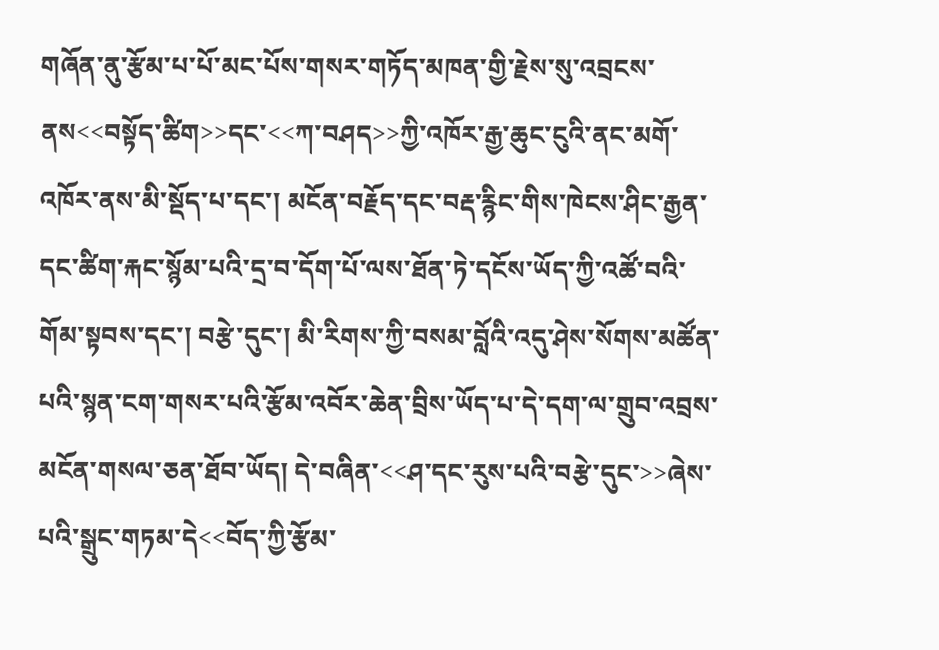གཞོན་ནུ་རྩོམ་པ་པོ་མང་པོས་གསར་གཏོད་མཁན་གྱི་རྗེས་སུ་འབྲངས་ནས<<བསྟོད་ཚིག>>དང་<<ཀ་བཤད>>ཀྱི་འཁོར་རྒྱ་ཆུང་ངུའི་ནང་མགོ་འཁོར་ནས་མི་སྡོད་པ་དང་། མངོན་བརྗོད་དང་བརྡ་རྙིང་གིས་ཁེངས་ཤིང་རྒྱན་དང་ཚིག་རྐང་སྙོམ་པའི་དྲ་བ་དོག་པོ་ལས་ཐོན་ཏེ་དངོས་ཡོད་ཀྱི་འཚོ་བའི་གོམ་སྟབས་དང་། བརྩེ་དུང་། མི་རིགས་ཀྱི་བསམ་བློའི་འདུ་ཤེས་སོགས་མཚོན་པའི་སྙན་ངག་གསར་པའི་རྩོམ་འབོར་ཆེན་བྲིས་ཡོད་པ་དེ་དག་ལ་གྲུབ་འབྲས་མངོན་གསལ་ཅན་ཐོབ་ཡོད། དེ་བཞིན་<<ཤ་དང་རུས་པའི་བརྩེ་དུང་>>ཞེས་པའི་སྒྲུང་གཏམ་དེ<<བོད་ཀྱི་རྩོམ་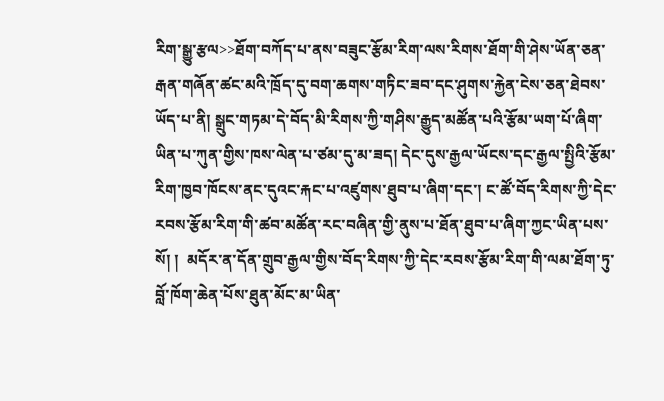རིག་སྒྱུ་རྩལ>>ཐོག་བཀོད་པ་ནས་བཟུང་རྩོམ་རིག་ལས་རིགས་ཐོག་གི་ཤེས་ཡོན་ཅན་རྒན་གཞོན་ཚང་མའི་ཁྲོད་དུ་བག་ཆགས་གཏིང་ཟབ་དང་ཤུགས་རྐྱེན་ངེས་ཅན་ཐེབས་ཡོད་པ་ནི། སྒྲུང་གཏམ་དེ་བོད་མི་རིགས་ཀྱི་གཤིས་རྒྱུད་མཚོན་པའི་རྩོམ་ཡག་པོ་ཞིག་ཡིན་པ་ཀུན་གྱིས་ཁས་ལེན་པ་ཙམ་དུ་མ་ཟད། དེང་དུས་རྒྱལ་ཡོངས་དང་རྒྱལ་སྤྱིའི་རྩོམ་རིག་ཁྱབ་ཁོངས་ནང་དུའང་རྐང་པ་འཛུགས་ཐུབ་པ་ཞིག་དང་། ང་ཚོ་བོད་རིགས་ཀྱི་དེང་རབས་རྩོམ་རིག་གི་ཚབ་མཚོན་རང་བཞིན་གྱི་ནུས་པ་ཐོན་ཐུབ་པ་ཞིག་ཀྱང་ཡིན་པས་སོ། །  མདོར་ན་དོན་གྲུབ་རྒྱལ་གྱིས་བོད་རིགས་ཀྱི་དེང་རབས་རྩོམ་རིག་གི་ལམ་ཐོག་ཏུ་བློ་ཁོག་ཆེན་པོས་ཐུན་མོང་མ་ཡིན་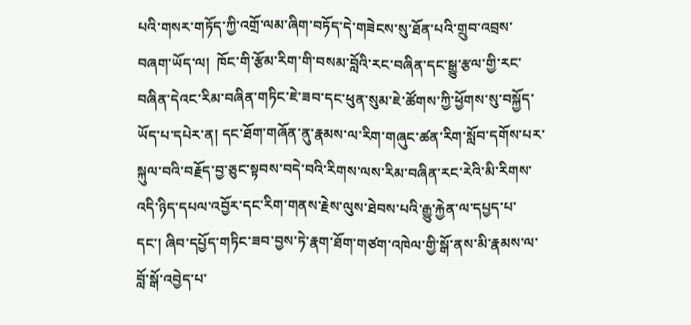པའི་གསར་གཏོད་ཀྱི་འགྲོ་ལམ་ཞིག་བཏོད་དེ་གཟེངས་སུ་ཐོན་པའི་གྲུབ་འབྲས་བཞག་ཡོད་ལ།  ཁོང་གི་རྩོམ་རིག་གི་བསམ་བློའི་རང་བཞིན་དང་སྒྱུ་རྩལ་གྱི་རང་བཞིན་དེའང་རིམ་བཞིན་གཏིང་ཇེ་ཟབ་དང་ཕུན་སུམ་ཇེ་ཚོགས་ཀྱི་ཕྱོགས་སུ་བསྐྱོད་ཡོད་པ་དཔེར་ན། དང་ཐོག་གཞོན་ནུ་རྣམས་ལ་རིག་གཞུང་ཚན་རིག་སློབ་དགོས་པར་སྐུལ་བའི་བརྗོད་བྱ་ཅུང་སྟབས་བདེ་བའི་རིགས་ལས་རིམ་བཞིན་རང་རེའི་མི་རིགས་འདི་ཉིད་དཔལ་འབྱོར་དང་རིག་གནས་རྗེས་ལུས་ཐེབས་པའི་རྒྱུ་རྐྱེན་ལ་དཔྱད་པ་དང་། ཞིབ་དཔྱོད་གཏིང་ཟབ་བྱས་ཏེ་རྣག་ཐོག་གཙག་འཁེལ་གྱི་སྒོ་ནས་མི་རྣམས་ལ་བློ་སྒོ་འབྱེད་པ་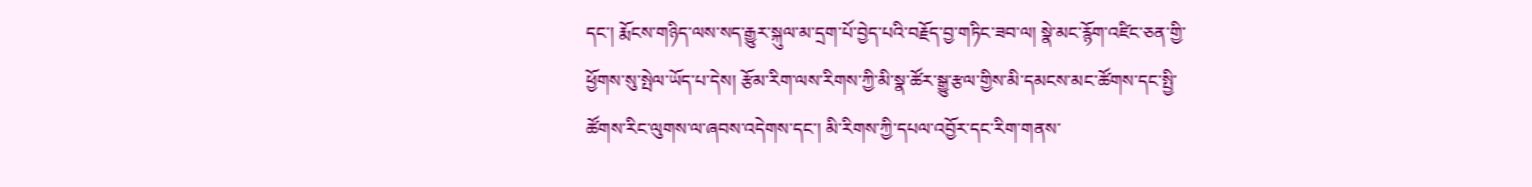དང་། རྨོངས་གཉིད་ལས་སད་རྒྱུར་སྐུལ་མ་དྲག་པོ་བྱེད་པའི་བརྗོད་བྱ་གཏིང་ཟབ་ལ། སྣེ་མང་རྙོག་འཛིང་ཅན་གྱི་ཕྱོགས་སུ་སྤེལ་ཡོད་པ་དེས། རྩོམ་རིག་ལས་རིགས་ཀྱི་མི་སྣ་ཚོར་སྒྱུ་རྩལ་གྱིས་མི་དམངས་མང་ཚོགས་དང་སྤྱི་ཚོགས་རིང་ལུགས་ལ་ཞབས་འདེགས་དང་། མི་རིགས་ཀྱི་དཔལ་འབྱོར་དང་རིག་གནས་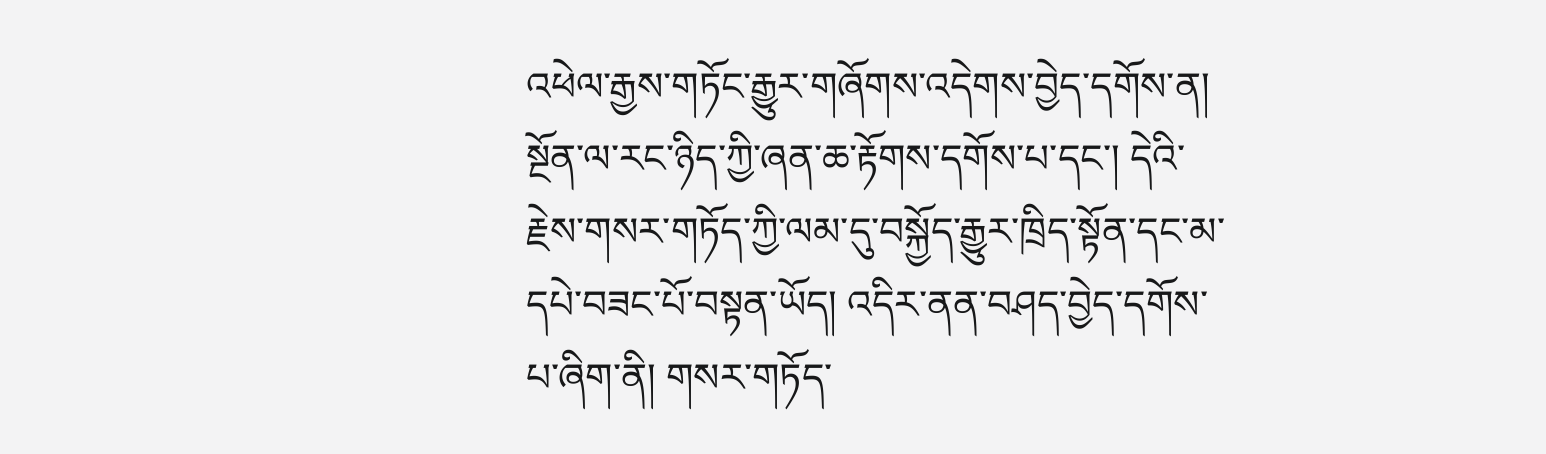འཕེལ་རྒྱས་གཏོང་རྒྱུར་གཞོགས་འདེགས་བྱེད་དགོས་ན། སྔོན་ལ་རང་ཉིད་ཀྱི་ཞན་ཆ་རྟོགས་དགོས་པ་དང་། དེའི་རྗེས་གསར་གཏོད་ཀྱི་ལམ་དུ་བསྐྱོད་རྒྱུར་ཁྲིད་སྟོན་དང་མ་དཔེ་བཟང་པོ་བསྟན་ཡོད། འདིར་ནན་བཤད་བྱེད་དགོས་པ་ཞིག་ནི། གསར་གཏོད་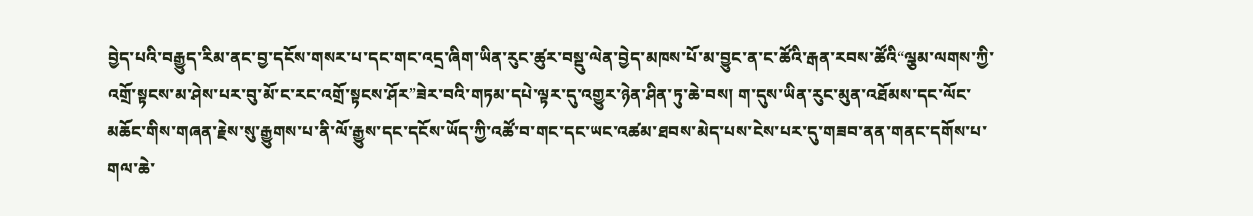བྱེད་པའི་བརྒྱུད་རིམ་ནང་བྱ་དངོས་གསར་པ་དང་གང་འདྲ་ཞིག་ཡིན་རུང་ཚུར་བསྡུ་ལེན་བྱེད་མཁས་པོ་མ་བྱུང་ན་ང་ཚོའི་རྒན་རབས་ཚོའི“ལྕམ་ལགས་ཀྱི་འགྲོ་སྟངས་མ་ཤེས་པར་བུ་མོ་ང་རང་འགྲོ་སྟངས་ཤོར”ཟེར་བའི་གཏམ་དཔེ་ལྟར་དུ་འགྱུར་ཉེན་ཤིན་ཏུ་ཆེ་བས། ག་དུས་ཡིན་རུང་མུན་འཐོམས་དང་ལོང་མཆོང་གིས་གཞན་རྗེས་སུ་རྒྱུགས་པ་ནི་ལོ་རྒྱུས་དང་དངོས་ཡོད་ཀྱི་འཚོ་བ་གང་དང་ཡང་འཚམ་ཐབས་མེད་པས་ངེས་པར་དུ་གཟབ་ནན་གནང་དགོས་པ་གལ་ཆེ་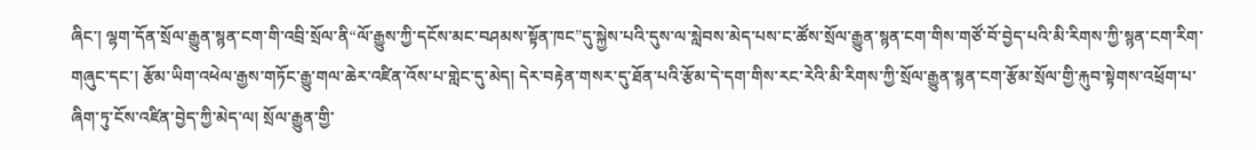ཞིང་། ལྷག་དོན་སྲོལ་རྒྱུན་སྙན་ངག་གི་འབྲི་སྲོལ་ནི“ལོ་རྒྱུས་ཀྱི་དངོས་མང་བཤམས་སྟོན་ཁང”དུ་སྐྱེས་པའི་དུས་ལ་སླེབས་མེད་པས་ང་ཚོས་སྲོལ་རྒྱུན་སྙན་ངག་གིས་གཙོ་བོ་བྱེད་པའི་མི་རིགས་ཀྱི་སྙན་ངག་རིག་གཞུང་དང་། རྩོམ་ཡིག་འཕེལ་རྒྱས་གཏོང་རྒྱུ་གལ་ཆེར་འཛིན་འོས་པ་གླེང་དུ་མེད། དེར་བརྟེན་གསར་དུ་ཐོན་པའི་རྩོམ་དེ་དག་གིས་རང་རེའི་མི་རིགས་ཀྱི་སྲོལ་རྒྱུན་སྙན་ངག་རྩོམ་སྲོལ་གྱི་རྐུབ་སྟེགས་འཕྲོག་པ་ཞིག་ཏུ་ངོས་འཛིན་བྱེད་ཀྱི་མེད་ལ། སྲོལ་རྒྱུན་གྱི་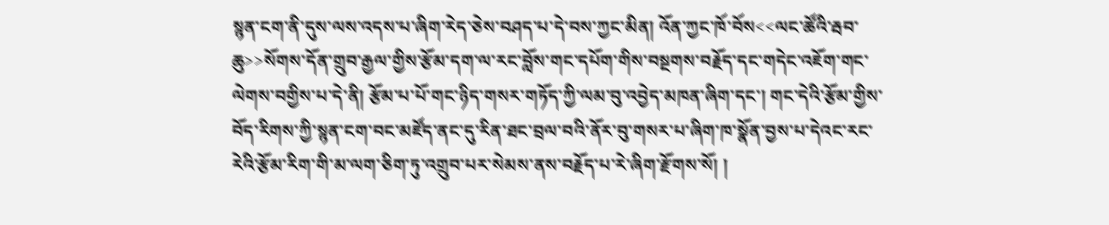སྙན་ངག་ནི་དུས་ལས་འདས་པ་ཞིག་རེད་ཅེས་བཤད་པ་དེ་བས་ཀྱང་མིན། འོན་ཀྱང་ཁོ་བོས<<ལང་ཚོའི་རྦབ་ཆུ>>སོགས་དོན་གྲུབ་རྒྱལ་གྱིས་རྩོམ་དག་ལ་རང་བློས་གང་དཔོག་གིས་བསྔགས་བརྗོད་དང་གདེང་འཇོག་གང་ལེགས་བགྱིས་པ་དེ་ནི། རྩོམ་པ་པོ་གང་ཉིད་གསར་གཏོད་ཀྱི་ལམ་བུ་འབྱེད་མཁན་ཞིག་དང་། གང་དེའི་རྩོམ་གྱིས་བོད་རིགས་ཀྱི་སྙན་ངག་བང་མཛོད་ནང་དུ་རིན་ཐང་བྲལ་བའི་ནོར་བུ་གསར་པ་ཞིག་ཁ་སྣོན་བྱས་པ་དེའང་རང་རེའི་རྩོམ་རིག་གི་མ་ལག་ཅིག་ཏུ་འགྲུབ་པར་སེམས་ནས་བརྗོད་པ་རེ་ཞིག་རྫོགས་སོ། །